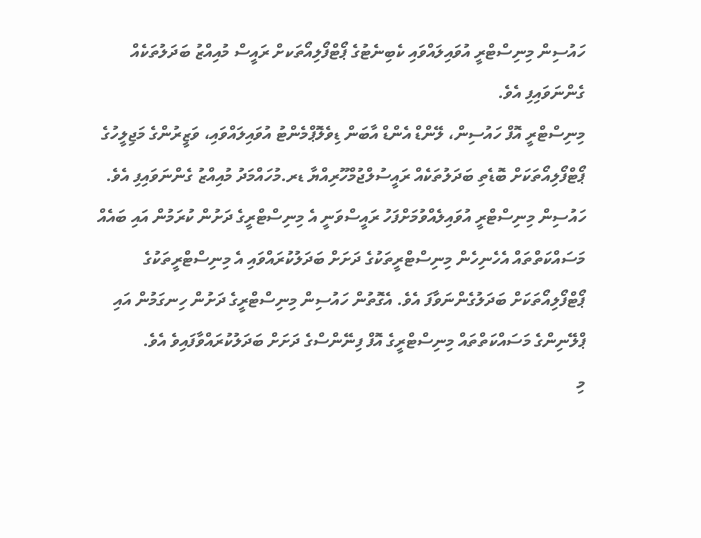ހައުސިން މިނިސްޓްރީ އުވައިލައްވައި ކެބިނެޓުގެ ޕޯޓްފޯލިއޯތަކށް ރައީސް މުއިއްޒު ބަދަލުތަކެއް ގެންނަވައިފި އެވެ.
މިނިސްޓްރީ އޮފް ހައުސިން، ލޭންޑް އެންޑް އާބަން ޑިވެލޮޕްމެންޓު އުވައިލައްވައި، ވަޒީރުންގެ މަޖިލީހުގެ ޕޯޓްފޯލިއޯތަކަށް ބޮޑެތި ބަދަލުތަކެއް ރައީސުލްޖުމްހޫރިއްޔާ ޑރ.މުހައްމަދު މުއިއްޒު ގެންނަވައިފި އެވެ.
ހައުސިން މިނިސްޓްރީ އުވައިލެއްވުމަށްފަހު ރައީސްވަނީ އެ މިނިސްޓްރީގެ ދަށުން ކުރަމުން އައި ބައެއް މަސައްކަތްތައް އެހެނިހެން މިނިސްޓްރީތަކުގެ ދަށަށް ބަދަލުކުރައްވައި އެ މިނިސްޓްރީތަކުގެ ޕޯޓްފޯލިއޯތަކަށް ބަދަލުގެންނަވާފަ އެވެ. އެގޮތުން ހައުސިން މިނިސްޓްރީގެ ދަށުން ހިނގަމުން އައި ޕްލޭނިންގެ މަސައްކަތްތައް މިނިސްޓްރީގެ އޮފް ފިނޭންސްގެ ދަށަށް ބަދަލުކުރައްވާފައިވެ އެވެ.
މި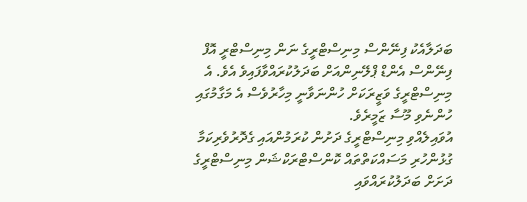ބަދަލާއެކު ފިނޭންސް މިނިސްޓްރީގެ ނަން މިނިސްޓްރީ އޮފް ފިނޭންސް އެންޑް ޕްލޭނިންއަށް ބަދަލުކުރައްވާފައިވެ އެވެ. އެ މިނިސްޓްރީގެ ވަޒީރަކަށް ހުންނަވާނީ މިހާރުވެސް އެ މަގާމުގައި ހުންނެވި މޫސާ ޒަމީރެވެ.
އުވައިލެއްވި މިނިސްޓްރީގެ ދަށުން ކުރަމުންއައި ގެދޮރުވެރިކަމާ ގުޅުންހުރި މަސައްކަތްތައް ކޮންސްޓްރަކްޝަން މިނިސްޓްރީގެ ދަށަށް ބަދަލުކުރައްވައި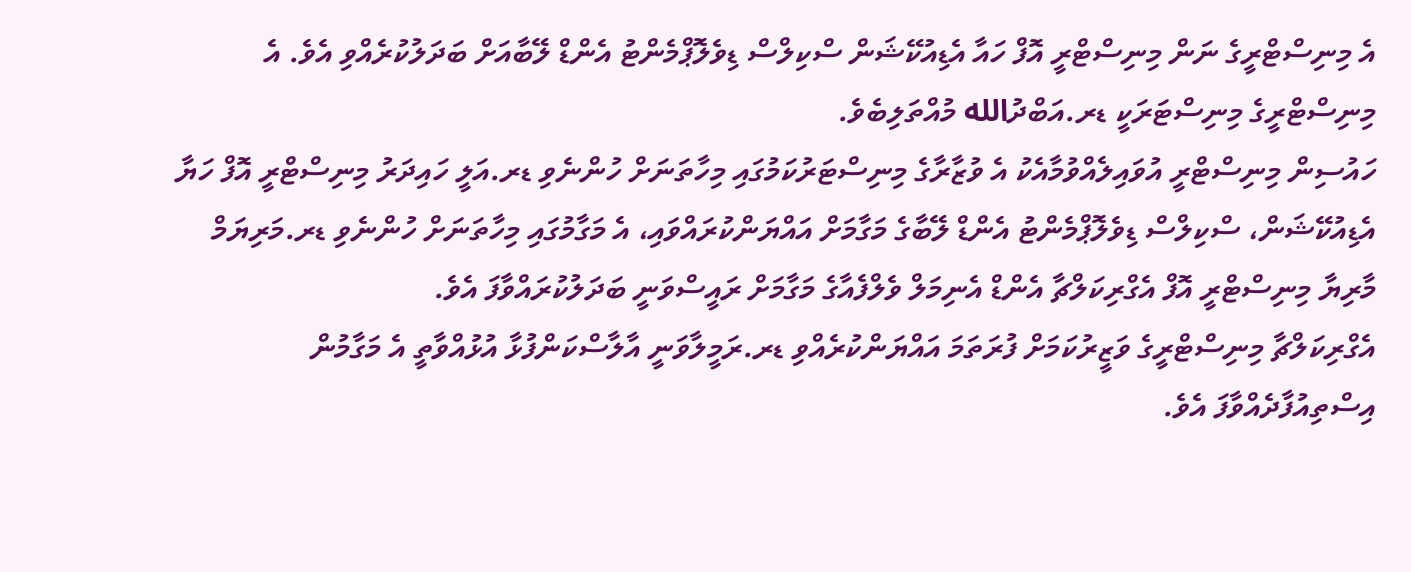އެ މިނިސްޓްރީގެ ނަން މިނިސްޓްރީ އޮފް ހައާ އެޑިއުކޭޝަން ސްކިލްސް ޑިވެލޮޕްމެންޓު އެންޑް ލޭބާއަށް ބަދަލުކުރެއްވި އެވެ. އެ މިނިސްޓްރީގެ މިނިސްޓަރަކީ ޑރ.އަބްދުالله މުއްތަލިބެވެ.
ހައުސިން މިނިސްޓްރީ އުވައިލެއްވުމާއެކު އެ ވުޒާރާގެ މިނިސްޓަރުކަމުގައި މިހާތަނަށް ހުންނެވި ޑރ.އަލީ ހައިދަރު މިނިސްޓްރީ އޮފް ހަޔާ އެޑިއުކޭޝަން، ސްކިލްސް ޑިވެލޮޕްމެންޓު އެންޑް ލޭބާގެ މަގާމަށް އައްޔަންކުރައްވައި، އެ މަގާމުގައި މިހާތަނަށް ހުންނެވި ޑރ.މަރިޔަމް މާރިޔާ މިނިސްޓްރީ އޮފް އެގްރިކަލްޗާ އެންޑް އެނިމަލް ވެލްފެއާގެ މަގާމަށް ރައީސްވަނީ ބަދަލުކުރައްވާފަ އެވެ.
އެގްރިކަލްޗާ މިނިސްޓްރީގެ ވަޒީރުކަމަށް ފުރަތަމަ އައްޔަންކުރެއްވި ޑރ.ރަމީލާވަނީ އާލާސްކަންފުޅާ އުޅުއްވާތީ އެ މަގާމުން އިސްތިއުފާދެއްވާފަ އެވެ.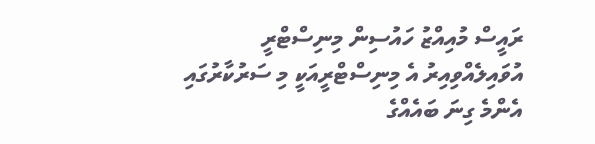ރައީސް މުއިއްޒު ހައުސިން މިނިސްޓްރީ އުވައިލެއްވިއިރު އެ މިނިސްޓްރީއަކީ މި ސަރުކާރުގައި އެންމެ ގިނަ ބައެއްގެ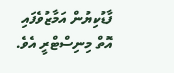ފާޑުކިޔުން އަމާޒުވެފައި އޮތް މިނިސްޓްރީ އެވެ.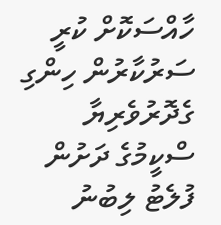ހާއްސަކޮށް ކުރީ ސަރުކާރުން ހިންގި ގެދޮރުވެރިޔާ ސްކީމުގެ ދަށުން ފުލެޓު ލިބުނު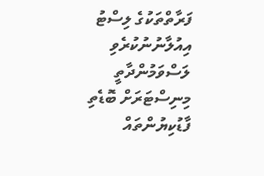ފަރާތްތަކުގެ ލިސްޓު އިއުލާނުނުކުރެވި ލަސްވަމުންދާތީ މިނިސްޓަރަށް ބޮޑެތި ފާޑުކިޔުންތައް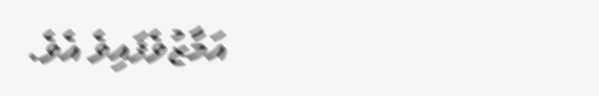އަމާޒުވެފައިވެ އެވެ.